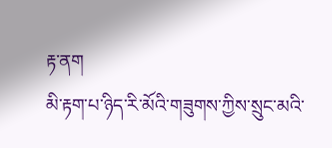རྟ་ནག
མི་རྟག་པ་ཉིད་རི་མོའི་གཟུགས་ཀྱིས་སྲུང་མའི་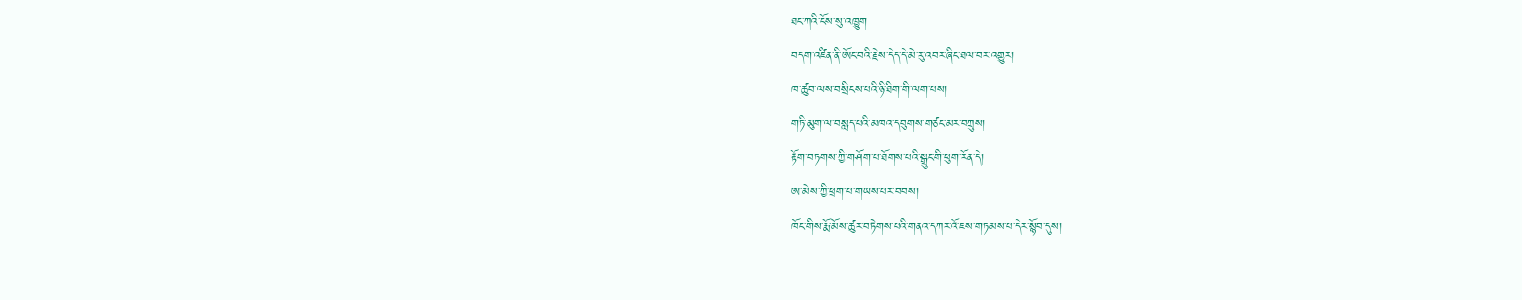ཐང་ཀའི་ངོས་སུ་འཁྱུག
བདག་འཛིན་ནི་ཨོང་བའི་རྗེས་དེད་དེ་མེ་རུ་འབར་ཞིང་ཐལ་བར་འགྱུར།
ཁ་ཚུབ་ལས་བསྲིངས་པའི་ཉི་ཐིག་གི་ལག་པས།
གཏི་མུག་ལ་བསླད་པའི་མཁའ་དབུགས་གཙང་མར་བཀྲུས།
རྟོག་བཏགས་ཀྱི་གཤོག་པ་ཐོགས་པའི་སྒྲུང་གི་ཕུག་རོན་དེ།
ཨ་མེས་ཀྱི་ཕྲག་པ་གཡས་པར་བབས།
ཁོང་གིས་རྨོ་མོས་ཚུར་བཏེགས་པའི་གནའ་དཀར་འོ་ཇས་གཏམས་པ་དེར་སྙོབ་དུས།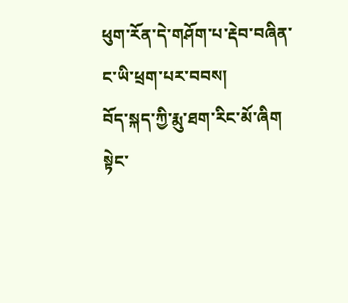ཕུག་རོན་དེ་གཤོག་པ་རྡེབ་བཞིན་ང་ཡི་ཕྲག་པར་བབས།
བོད་སྐད་ཀྱི་རྨུ་ཐག་རིང་མོ་ཞིག
སྟེང་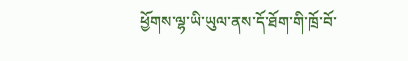ཕྱོགས་ལྷ་ཡི་ཡུལ་ནས་དོ་ཐོག་གི་ཁྲོ་བོ་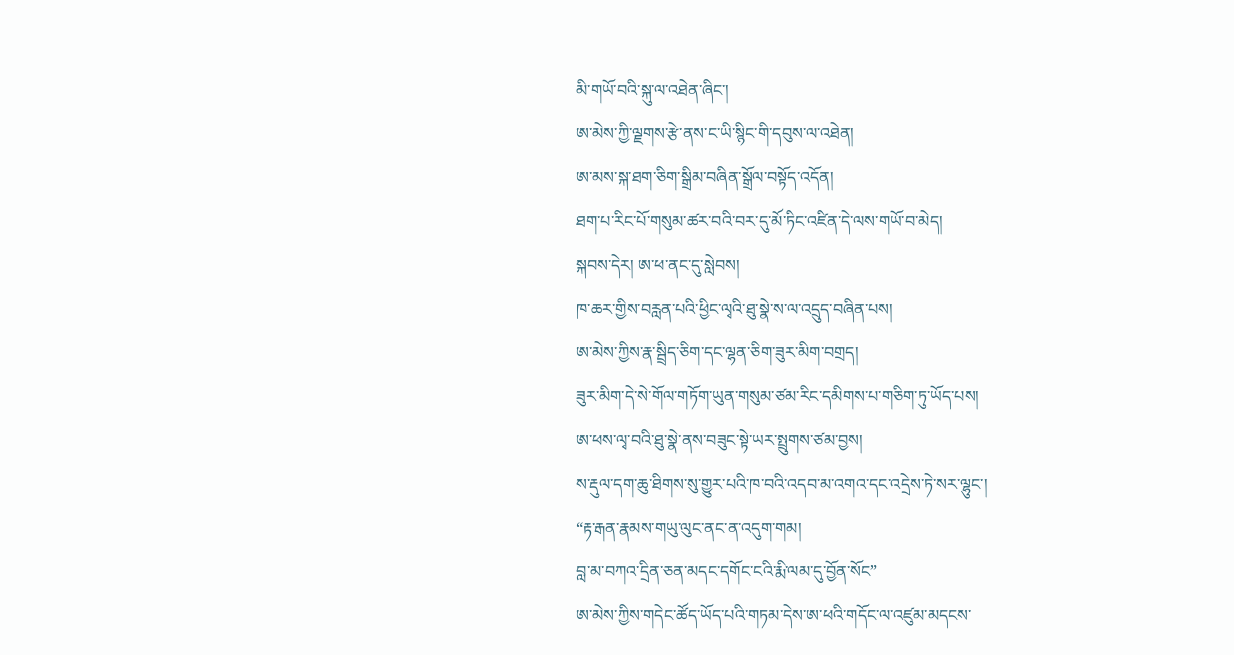མི་གཡོ་བའི་སྐུ་ལ་འཐེན་ཞིང་།
ཨ་མེས་ཀྱི་ལྗགས་རྩེ་ནས་ང་ཡི་སྙིང་གི་དབུས་ལ་འཐེན།
ཨ་མས་སྐ་ཐག་ཅིག་སྒྲིམ་བཞིན་སྒྲོལ་བསྟོད་འདོན།
ཐག་པ་རིང་པོ་གསུམ་ཚར་བའི་བར་དུ་མོ་ཏིང་འཛིན་དེ་ལས་གཡོ་བ་མེད།
སྐབས་དེར། ཨ་ཕ་ནང་དུ་སླེབས།
ཁ་ཆར་གྱིས་བརླན་པའི་ཕྱིང་ལྭའི་ཐུ་སྣེ་ས་ལ་འདྲུད་བཞིན་པས།
ཨ་མེས་ཀྱིས་རྣ་སྦྲིད་ཅིག་དང་ལྷན་ཅིག་ཟུར་མིག་བགྲད།
ཟུར་མིག་དེ་སེ་གོལ་གཏོག་ཡུན་གསུམ་ཙམ་རིང་དམིགས་པ་གཅིག་ཏུ་ཡོད་པས།
ཨ་ཕས་ལྭ་བའི་ཐུ་སྣེ་ནས་བཟུང་སྟེ་ཡར་སྤྲུགས་ཙམ་བྱས།
ས་རྡུལ་དག་ཆུ་ཐིགས་སུ་གྱུར་པའི་ཁ་བའི་འདབ་མ་འགའ་དང་འདྲེས་ཏེ་སར་ལྷུང་།
“རྟ་རྒན་རྣམས་གཡུ་ལུང་ནང་ན་འདུག་གམ།
བླ་མ་བཀའ་དྲིན་ཅན་མདང་དགོང་ངའི་རྨི་ལམ་དུ་བྱོན་སོང”
ཨ་མེས་ཀྱིས་གདེང་ཚོད་ཡོད་པའི་གཏམ་དེས་ཨ་ཕའི་གདོང་ལ་འཛུམ་མདངས་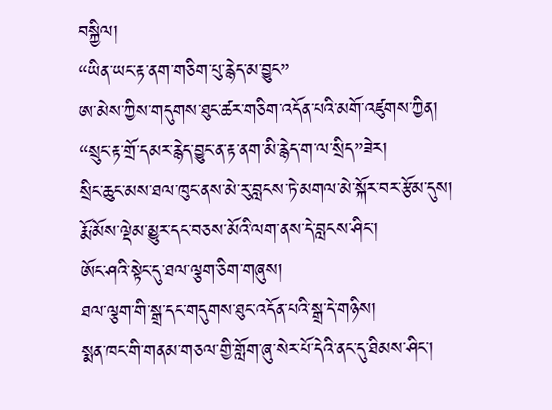བསྐྱིལ།
“ཡིན་ཡང་རྟ་ནག་གཅིག་པུ་རྙེད་མ་བྱུང”
ཨ་མེས་ཀྱིས་གདུགས་ཐུང་ཚར་གཅིག་འདོན་པའི་མགོ་འཛུགས་ཀྱིན།
“སྲུང་རྟ་གྲོ་དམར་རྙེད་བྱུང་ན་རྟ་ནག་མི་རྙེད་ག་ལ་སྲིད”ཟེར།
སྲིང་ཆུང་མས་ཐལ་ཁུང་ནས་མེ་རུ་བླངས་ཏེ་མགལ་མེ་སྐོར་བར་རྩོམ་དུས།
རྨོ་མོས་ལྡེམ་མྱུར་དང་བཅས་མོའི་ལག་ནས་དེ་བླངས་ཤིང་།
ཨོང་ཤའི་སྟེང་དུ་ཐལ་ལྕག་ཅིག་གཞུས།
ཐལ་ལྕག་གི་སྒྲ་དང་གདུགས་ཐུང་འདོན་པའི་སྒྲ་དེ་གཉིས།
སྨན་ཁང་གི་གནམ་གཅལ་གྱི་གློག་ཞུ་སེར་པོ་དེའི་ནང་དུ་ཐིམས་ཤིང་།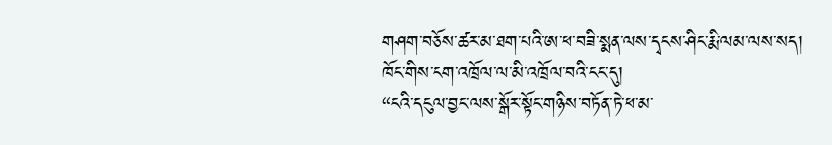གཤག་བཅོས་ཚར་མ་ཐག་པའི་ཨ་ཕ་བཟི་སྨན་ལས་དྭངས་ཤིང་རྨི་ལམ་ལས་སད།
ཁོང་གིས་ངག་འཁྲོལ་ལ་མི་འཁྲོལ་བའི་ངང་དུ།
“ངའི་དངུལ་བྱང་ལས་སྒོར་སྟོང་གཉིས་བཏོན་ཏེ་ཕ་མ་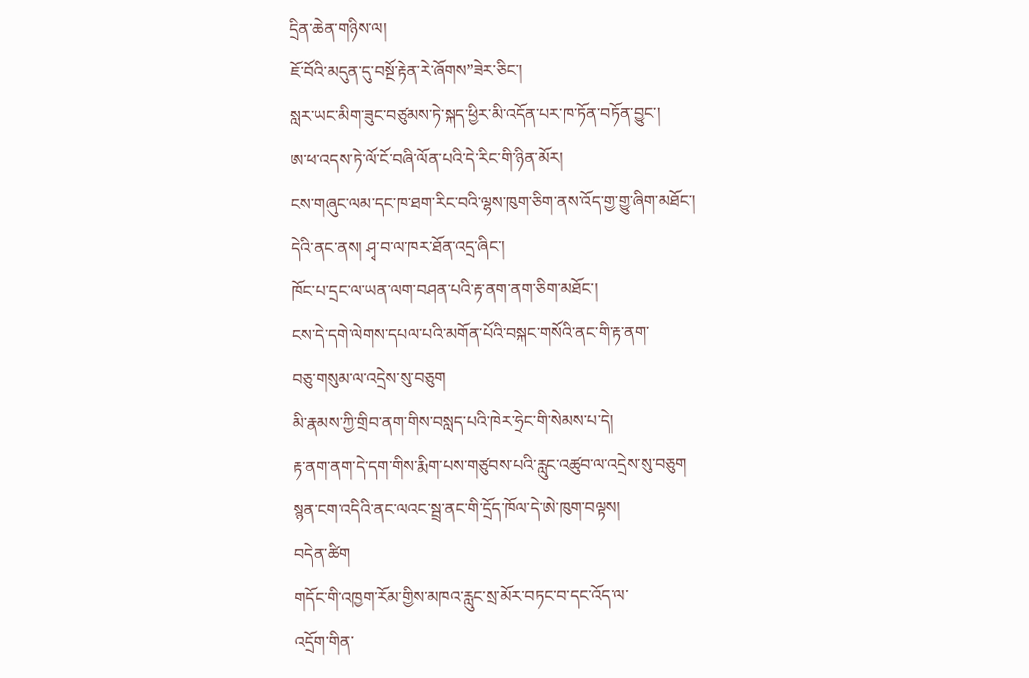དྲིན་ཆེན་གཉིས་ལ།
ཇོ་བོའི་མདུན་དུ་བསྔོ་རྟེན་རེ་ཞོགས”ཟེར་ཅིང་།
སླར་ཡང་མིག་ཟུང་བཙུམས་ཏེ་སྐད་ཕྱིར་མི་འདོན་པར་ཁ་ཏོན་བཏོན་བྱུང་།
ཨ་ཕ་འདས་ཏེ་ལོ་ངོ་བཞི་ལོན་པའི་དེ་རིང་གི་ཉིན་མོར།
ངས་གཞུང་ལམ་དང་ཁ་ཐག་རིང་བའི་ལྷས་ཁུག་ཅིག་ནས་འོད་གྱ་གྱུ་ཞིག་མཐོང་།
དེའི་ནང་ནས། ཤྭ་བ་ལ་ཁར་ཐོན་འདྲ་ཞིང་།
ཁོང་པ་དྲང་ལ་ཡན་ལག་བཤན་པའི་རྟ་ནག་ནག་ཅིག་མཐོང་།
ངས་དེ་དགེ་ལེགས་དཔལ་པའི་མགོན་པོའི་བསྐང་གསོའི་ནང་གི་རྟ་ནག་
བཅུ་གསུམ་ལ་འདྲེས་སུ་བཅུག
མི་རྣམས་ཀྱི་གྲིབ་ནག་གིས་བསླད་པའི་ཁེར་ཧྲེང་གི་སེམས་པ་དེ།
རྟ་ནག་ནག་དེ་དག་གིས་རྨིག་པས་གཙུབས་པའི་རླུང་འཚུབ་ལ་འདྲེས་སུ་བཅུག
སྙན་ངག་འདིའི་ནང་ལའང་སྦྲ་ནང་གི་དྲོད་ཁོལ་དེ་ཨེ་ཁུག་བལྟས།
བདེན་ཚིག
གདོང་གི་འཁྱག་རོམ་གྱིས་མཁའ་རླུང་སྲ་མོར་བཏང་བ་དང་འོད་ལ་
འདྲོག་གིན་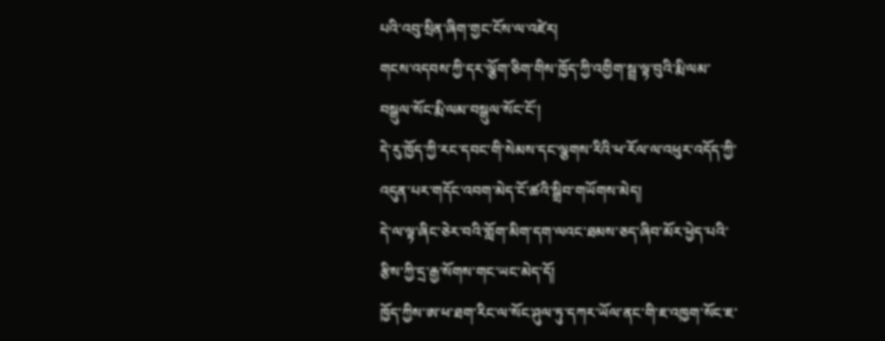པའི་འབུ་སྲིན་ཞིག་གྱང་ངོས་ལ་འཛེར།
གངས་འདབས་ཀྱི་དར་ལྕོག་ཅིག་གིས་ཁྱོད་ཀྱི་འགྱིག་སྦྲ་ལྟ་བུའི་རྨི་ལམ་
བསྒུལ་སོང་རྨི་ལམ་བསྒུལ་སོང་ངོ་།
དེ་རུ་ཁྱོད་ཀྱི་རང་དབང་གི་སེམས་དང་ལྕགས་རིའི་ཕ་རོལ་ལ་འཕུར་འདོད་ཀྱི་
འདུན་པར་གདོང་འབག་མེད་ངོ་ཚའི་སྒྲིབ་གཡོགས་མེད།
དེ་ལ་ལྟ་ཞིང་ཅེར་བའི་གློག་མིག་དག་ལའང་ཐམས་ཅད་ཞིབ་མོར་ཕྱེད་པའི་
རྩིས་ཀྱི་དྲ་རྒྱ་སོགས་གང་ཡང་མེད་དོ།
ཁྱོད་ཀྱིས་ཨ་ཕ་ཐག་རིང་ལ་སོང་ཤུལ་ཏུ་དཀར་ཡོལ་ནང་གི་ཇ་འཁྱག་སོང་ཇ་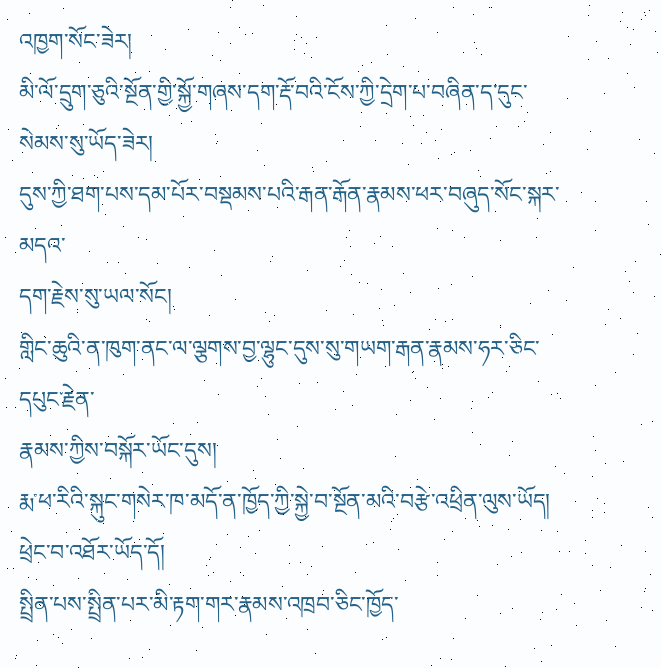འཁྱག་སོང་ཟེར།
མི་ལོ་དྲུག་ཅུའི་སྔོན་གྱི་སྐྱོ་གཞས་དག་རྡོ་བའི་ངོས་ཀྱི་དྲེག་པ་བཞིན་ད་དུང་སེམས་སུ་ཡོད་ཟེར།
དུས་ཀྱི་ཐག་པས་དམ་པོར་བསྡམས་པའི་རྒན་རྒོན་རྣམས་ཕར་བཞུད་སོང་སྐར་མདའ་
དག་རྗེས་སུ་ཡལ་སོང།
གླིང་ཆུའི་ན་ཁུག་ནང་ལ་ལྕགས་བྱ་ལྷུང་དུས་སུ་གཡག་རྒན་རྣམས་ཧར་ཅིང་དཔུང་རྗེན་
རྣམས་ཀྱིས་བསྐོར་ཡོང་དུས།
རྨ་ཕ་རིའི་སྐུང་གསེར་ཁ་མདོ་ན་ཁྱོད་ཀྱི་སྐྱེ་བ་སྔོན་མའི་བརྩེ་འཕྲིན་ལུས་ཡོད།
ཕྲེང་བ་འཐོར་ཡོད་དོ།
སྤྲིན་པས་སྤྲིན་པར་མི་རྟག་གར་རྣམས་འཁྲབ་ཅིང་ཁྱོད་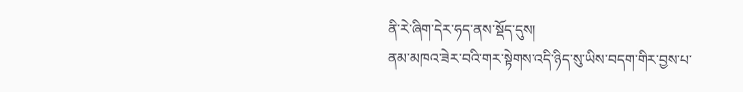ནི་རེ་ཞིག་དེར་ཧད་ནས་སྡོད་དུས།
ནམ་མཁའ་ཟེར་བའི་གར་སྟེགས་འདི་ཉིད་སུ་ཡིས་བདག་གིར་བྱས་པ་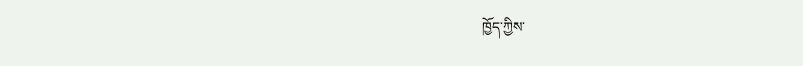ཁྱོད་ཀྱིས་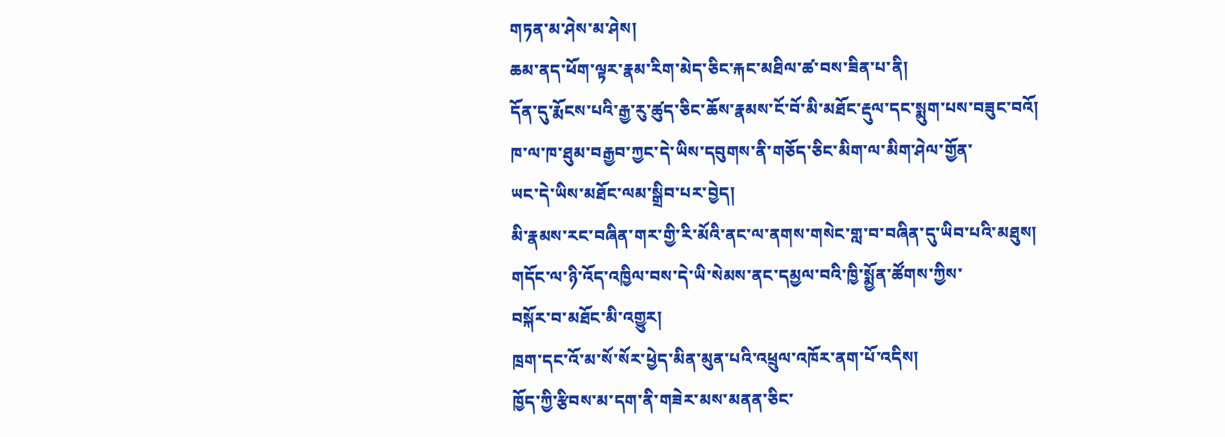གཏན་མ་ཤེས་མ་ཤེས།
ཆམ་ནད་ཕོག་ལྟར་རྣམ་རིག་མེད་ཅིང་རྐང་མཐིལ་ཚ་བས་ཟིན་པ་ནི།
དོན་དུ་རྨོངས་པའི་རྒྱ་རུ་ཚུད་ཅིང་ཆོས་རྣམས་ངོ་བོ་མི་མཐོང་རྡུལ་དང་སྨུག་པས་བཟུང་བའོ།
ཁ་ལ་ཁ་ཐུམ་བརྒྱབ་ཀྱང་དེ་ཡིས་དབུགས་ནི་གཅོད་ཅིང་མིག་ལ་མིག་ཤེལ་གྱོན་
ཡང་དེ་ཡིས་མཐོང་ལམ་སྒྲིབ་པར་བྱེད།
མི་རྣམས་རང་བཞིན་གར་གྱི་རི་མོའི་ནང་ལ་ནགས་གསེང་གླ་བ་བཞིན་དུ་ཡིབ་པའི་མཐུས།
གདོང་ལ་ཉི་འོད་འཁྱིལ་བས་དེ་ཡི་སེམས་ནང་དམྱལ་བའི་ཁྱི་སྨྱོན་ཚོགས་ཀྱིས་
བསྐོར་བ་མཐོང་མི་འགྱུར།
ཁྲག་དང་འོ་མ་སོ་སོར་ཕྱེད་མིན་མུན་པའི་འཕྲུལ་འཁོར་ནག་པོ་འདིས།
ཁྱོད་ཀྱི་རྩིབས་མ་དག་ནི་གཟེར་མས་མནན་ཅིང་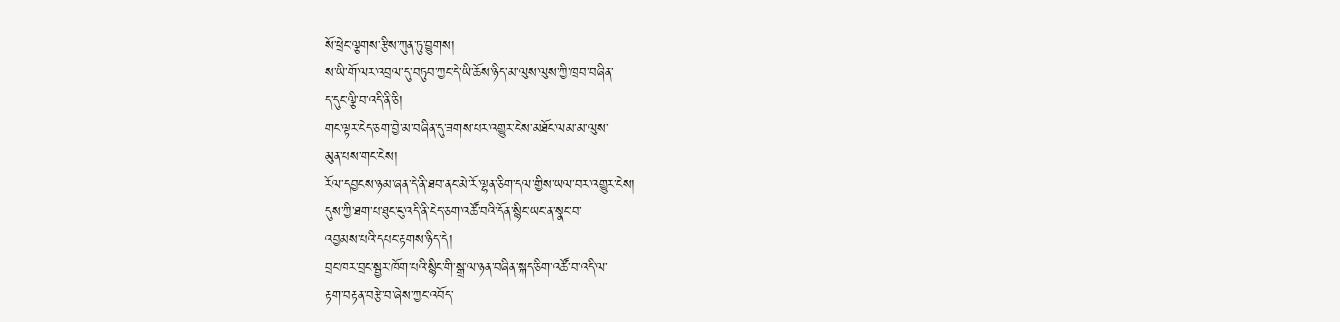སོ་ཕྲེང་ལྕགས་རྩིས་ཀུན་ཏུ་བྱུགས།
ས་ཡི་གོ་ལར་འབྲལ་དུ་བཏུབ་ཀྱང་དེ་ཡི་ཆོས་ཉིད་མ་ལུས་ལུས་ཀྱི་ཁྲབ་བཞིན་
ད་དུང་ལྕི་བ་འདི་ནི་ཅི།
གང་ལྟར་ངེད་ཅག་བྱེ་མ་བཞིན་དུ་ཟགས་པར་འགྱུར་ངེས་མཐོང་ལམ་མ་ལུས་
མུན་པས་གང་ངེས།
རོལ་དབྱངས་ཉམ་ཞན་དེ་ནི་ཐབ་ནང་མེ་རོ་ལྷན་ཅིག་དལ་གྱིས་ཡལ་བར་འགྱུར་ངེས།
དུས་ཀྱི་ཐག་པ་ཐུང་ངུ་འདི་ནི་ངེད་ཅག་འཚོ་བའི་དོན་སྙིང་ཡང་ན་སྣང་བ་
འབྱམས་པའི་དཔང་རྟགས་ཉིད་དེ།
བྲང་ཁར་བྲང་སྦྱར་ཁོག་པའི་སྙིང་གི་སྒྲ་ལ་ཉན་བཞིན་སྐད་ཅིག་འཚོ་བ་འདི་ལ་
རྟག་བརྟན་བརྩེ་བ་ཞེས་ཀྱང་འབོད་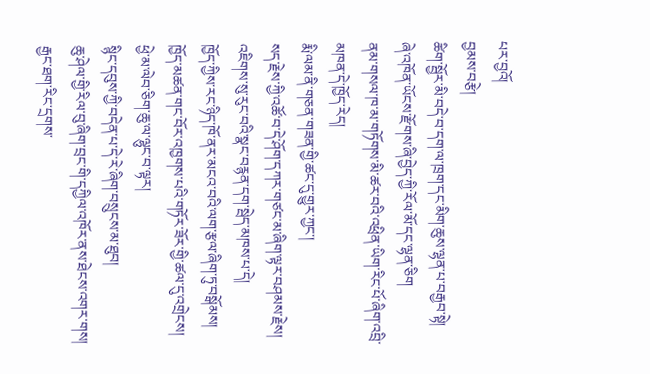པར་བྱའོ།
བྱམས་བརྩེ།
ཚིག་སྦྱོར་མི་བདེ་བ་དག་ལ་ཁྲག་དང་མིག་ཆུས་ལྷན་པ་བརྒྱབ་སྟེ།
ཞེ་འཁོན་ཡོངས་རྫོགས་ཞི་བྱེད་ཀྱི་རོལ་མོ་དང་ལྷན་ཅིག
ནམ་གསལ་ཁ་མ་གཏོགས་མི་ཚར་བའི་འཕྲིན་ཡིག་རིང་པོ་ཞིག་འབྲི་མཁན་དེ་ཁྱོད་རེད།
རྨི་ལམ་ནི་གཅན་གཟན་གྱི་ཚང་དུ་གྱུར་ཀྱང་།
སད་རྗེས་ཀྱི་འཚོ་བ་དེ་ཤོག་དཀར་གཙང་མ་ཞིག་ལྟར་བཤམས་རྗེས།
འཇིགས་སུ་རུང་བའི་སྣང་བརྙན་དག་སྦེད་མཁས་པ་དེ།
ཁྱོད་ཀྱིས་རང་ཉིད་ཁོ་ནར་མངའ་བའི་ལག་རྩལ་ཞིག་ཏུ་བསྒོམས།
ཁྱོད་མཚན་གང་བོར་འཁྱགས་པའི་གཏོར་ཟོར་གྱི་ཚལ་དུ་འགྲེངས།
ཕྱེ་མ་ལེབ་ཅིག་ཆུ་ལ་ལྷུང་བ་ལྟར།
སྙིང་དབུས་ཀྱི་བདེན་པ་དེ་རེ་ཞིག་བསྲུངས་མ་ཐུབ།
ཆུ་ཤེལ་གྱི་རིལ་བུ་ཞིག་བྲང་གི་དཀྱིལ་འཁོར་ནས་ཐེངས་འགར་གས།
རྒྱང་ཐག་རིང་དྲགས་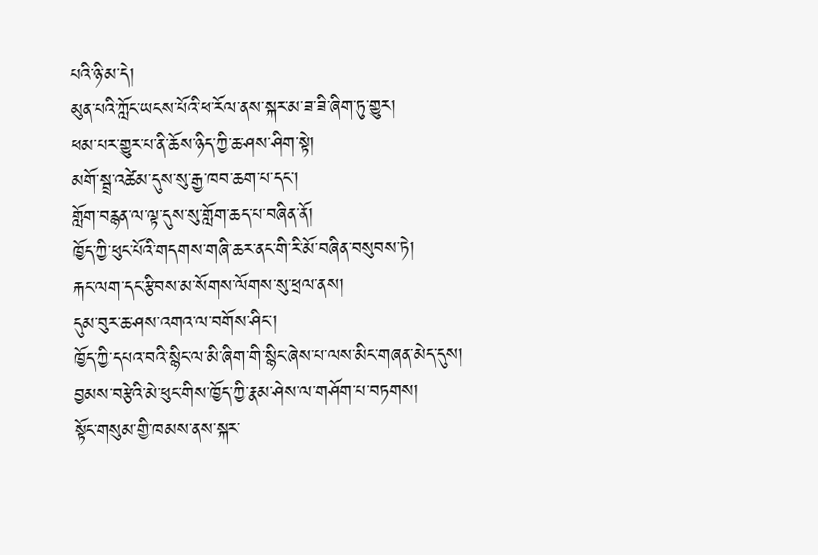པའི་ཉི་མ་དེ།
མུན་པའི་ཀློང་ཡངས་པོའི་ཕ་རོལ་ནས་སྐར་མ་ཟ་ཟི་ཞིག་ཏུ་གྱུར།
ཕམ་པར་གྱུར་པ་ནི་ཆོས་ཉིད་ཀྱི་ཆ་ཤས་ཤིག་སྟེ།
མགོ་སྦྲ་འཚེམ་དུས་སུ་རྒྱ་ཁབ་ཆག་པ་དང་།
གློག་བརྙན་ལ་ལྟ་དུས་སུ་གློག་ཆད་པ་བཞིན་ནོ།
ཁྱོད་ཀྱི་ཕུང་པོའི་གདགས་གཞི་ཆར་ནང་གི་རི་མོ་བཞིན་བསུབས་ཏེ།
རྐང་ལག་དང་རྩིབས་མ་སོགས་ལོགས་སུ་ཕྲལ་ནས།
དུམ་བུར་ཆ་ཤས་འགའ་ལ་བགོས་ཤིང་།
ཁྱོད་ཀྱི་དཔའ་བའི་སྙིང་ལ་མི་ཞིག་གི་སྙིང་ཞེས་པ་ལས་མིང་གཞན་མེད་དུས།
བྱམས་བརྩེའི་མེ་ཕུང་གིས་ཁྱོད་ཀྱི་རྣམ་ཤེས་ལ་གཤོག་པ་བཏགས།
སྟོང་གསུམ་གྱི་ཁམས་ནས་སྐར་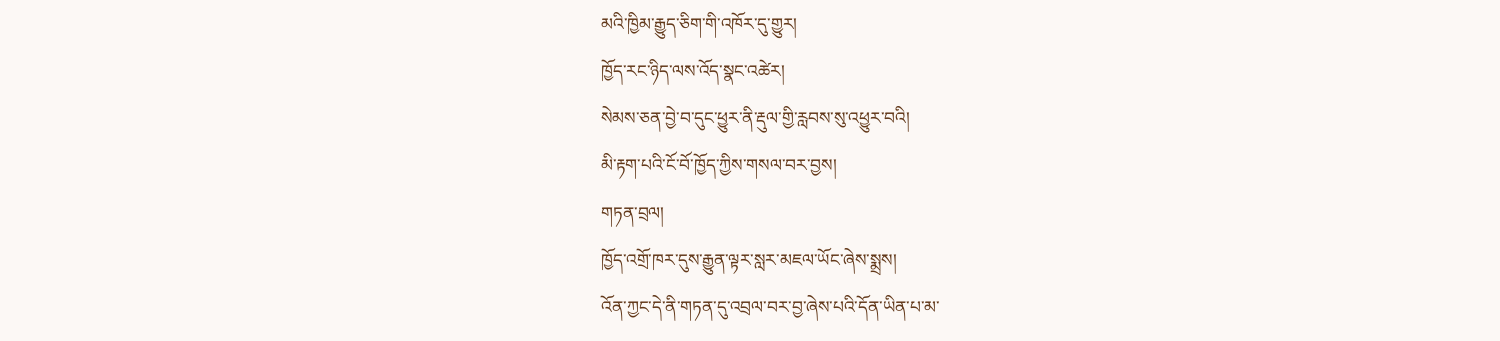མའི་ཁྱིམ་རྒྱུད་ཅིག་གི་འཁོར་དུ་གྱུར།
ཁྱོད་རང་ཉིད་ལས་འོད་སྣང་འཚེར།
སེམས་ཅན་བྱེ་བ་དུང་ཕྱུར་ནི་རྡུལ་གྱི་རླབས་སུ་འཕྱུར་བའི།
མི་རྟག་པའི་ངོ་བོ་ཁྱོད་ཀྱིས་གསལ་བར་བྱས།
གཏན་བྲལ།
ཁྱོད་འགྲོ་ཁར་དུས་རྒྱུན་ལྟར་སླར་མཇལ་ཡོང་ཞེས་སྨྲས།
འོན་ཀྱང་དེ་ནི་གཏན་དུ་འབྲལ་བར་བྱ་ཞེས་པའི་དོན་ཡིན་པ་མ་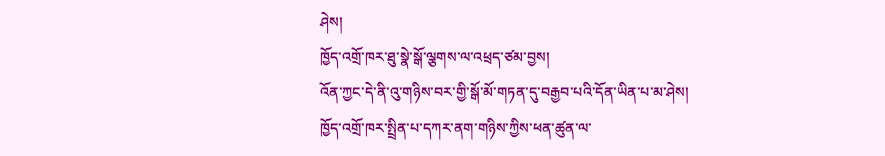ཤེས།
ཁྱོད་འགྲོ་ཁར་ཐུ་སྣེ་སྒོ་ལྕགས་ལ་འཕྲད་ཙམ་བྱས།
འོན་ཀྱང་དེ་ནི་འུ་གཉིས་བར་གྱི་སྒོ་མོ་གཏན་དུ་བརྒྱབ་པའི་དོན་ཡིན་པ་མ་ཤེས།
ཁྱོད་འགྲོ་ཁར་སྤྲིན་པ་དཀར་ནག་གཉིས་ཀྱིས་ཕན་ཚུན་ལ་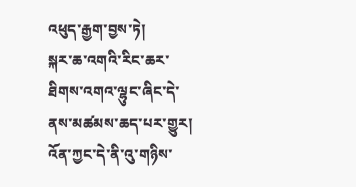འཕུད་རྒྱག་བྱས་ཏེ།
སྐར་ཆ་འགའི་རིང་ཆར་ཐིགས་འགའ་ལྷུང་ཞིང་དེ་ནས་མཚམས་ཆད་པར་གྱུར།
འོན་ཀྱང་དེ་ནི་འུ་གཉིས་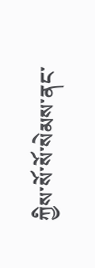ཀྱིས་སོ་སོ་སེམས་ནང་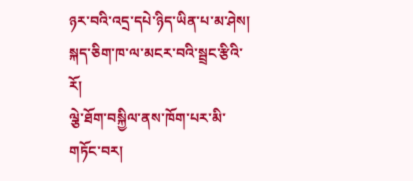ཉར་བའི་འདྲ་དཔེ་ཉིད་ཡིན་པ་མ་ཤེས།
སྐད་ཅིག་ཁ་ལ་མངར་བའི་སྦྲང་རྩིའི་རོ།
ལྕེ་ཐོག་བསྐྱིལ་ནས་ཁོག་པར་མི་གཏོང་བར།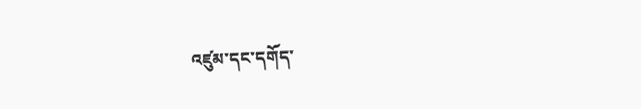འཛུམ་དང་དགོད་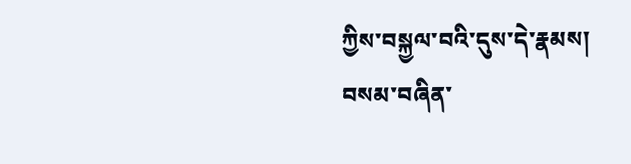ཀྱིས་བསྐྱལ་བའི་དུས་དེ་རྣམས།
བསམ་བཞིན་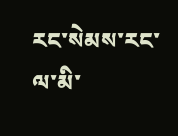རང་སེམས་རང་ལ་མི་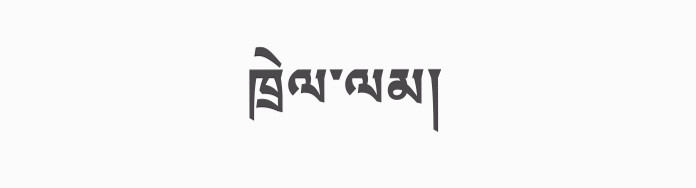ཁྲེལ་ལམ།